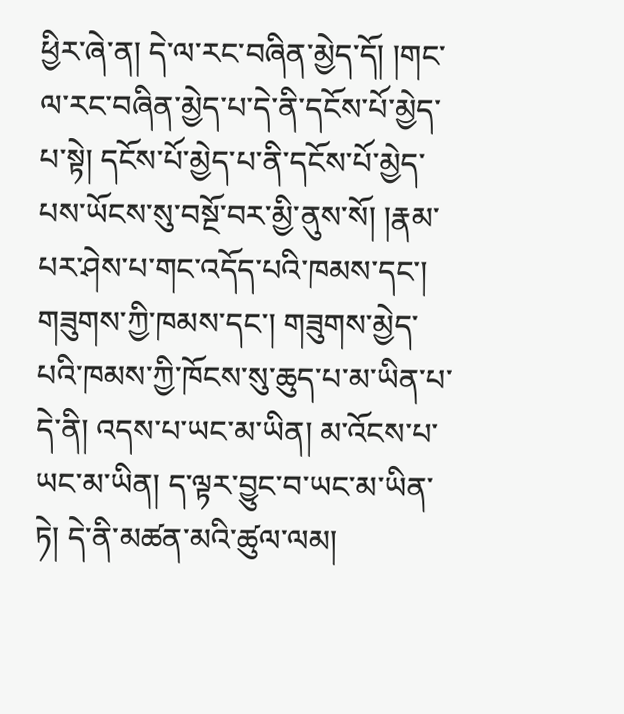ཕྱིར་ཞེ་ན། དེ་ལ་རང་བཞིན་མྱེད་དོ། །གང་ལ་རང་བཞིན་མྱེད་པ་དེ་ནི་དངོས་པོ་མྱེད་པ་སྟེ། དངོས་པོ་མྱེད་པ་ནི་དངོས་པོ་མྱེད་པས་ཡོངས་སུ་བསྔོ་བར་མྱི་ནུས་སོ། །རྣམ་པར་ཤེས་པ་གང་འདོད་པའི་ཁམས་དང་། གཟུགས་ཀྱི་ཁམས་དང་། གཟུགས་མྱེད་པའི་ཁམས་ཀྱི་ཁོངས་སུ་ཆུད་པ་མ་ཡིན་པ་དེ་ནི། འདས་པ་ཡང་མ་ཡིན། མ་འོངས་པ་ཡང་མ་ཡིན། ད་ལྟར་བྱུང་བ་ཡང་མ་ཡིན་ཏེ། དེ་ནི་མཚན་མའི་ཚུལ་ལམ།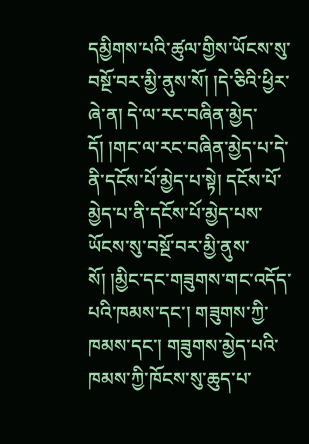དམྱིགས་པའི་ཚུལ་གྱིས་ཡོངས་སུ་བསྔོ་བར་མྱི་ནུས་སོ། །དེ་ཅིའི་ཕྱིར་ཞེ་ན། དེ་ལ་རང་བཞིན་མྱེད་དོ། །གང་ལ་རང་བཞིན་མྱེད་པ་དེ་ནི་དངོས་པོ་མྱེད་པ་སྟེ། དངོས་པོ་མྱེད་པ་ནི་དངོས་པོ་མྱེད་པས་ཡོངས་སུ་བསྔོ་བར་མྱི་ནུས་སོ། །མྱིང་དང་གཟུགས་གང་འདོད་པའི་ཁམས་དང་། གཟུགས་ཀྱི་ཁམས་དང་། གཟུགས་མྱེད་པའི་ཁམས་ཀྱི་ཁོངས་སུ་ཆུད་པ་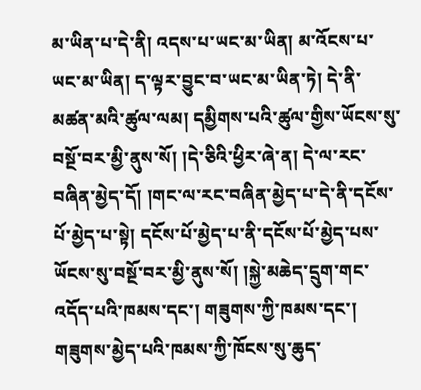མ་ཡིན་པ་དེ་ནི། འདས་པ་ཡང་མ་ཡིན། མ་འོངས་པ་ཡང་མ་ཡིན། ད་ལྟར་བྱུང་བ་ཡང་མ་ཡིན་ཏེ། དེ་ནི་མཚན་མའི་ཚུལ་ལམ། དམྱིགས་པའི་ཚུལ་གྱིས་ཡོངས་སུ་བསྔོ་བར་མྱི་ནུས་སོ། །དེ་ཅིའི་ཕྱིར་ཞེ་ན། དེ་ལ་རང་བཞིན་མྱེད་དོ། །གང་ལ་རང་བཞིན་མྱེད་པ་དེ་ནི་དངོས་པོ་མྱེད་པ་སྟེ། དངོས་པོ་མྱེད་པ་ནི་དངོས་པོ་མྱེད་པས་ཡོངས་སུ་བསྔོ་བར་མྱི་ནུས་སོ། །སྐྱེ་མཆེད་དྲུག་གང་འདོད་པའི་ཁམས་དང་། གཟུགས་ཀྱི་ཁམས་དང་། གཟུགས་མྱེད་པའི་ཁམས་ཀྱི་ཁོངས་སུ་ཆུད་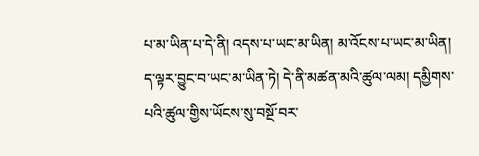པ་མ་ཡིན་པ་དེ་ནི། འདས་པ་ཡང་མ་ཡིན། མ་འོངས་པ་ཡང་མ་ཡིན། ད་ལྟར་བྱུང་བ་ཡང་མ་ཡིན་ཏེ། དེ་ནི་མཚན་མའི་ཚུལ་ལམ། དམྱིགས་པའི་ཚུལ་གྱིས་ཡོངས་སུ་བསྔོ་བར་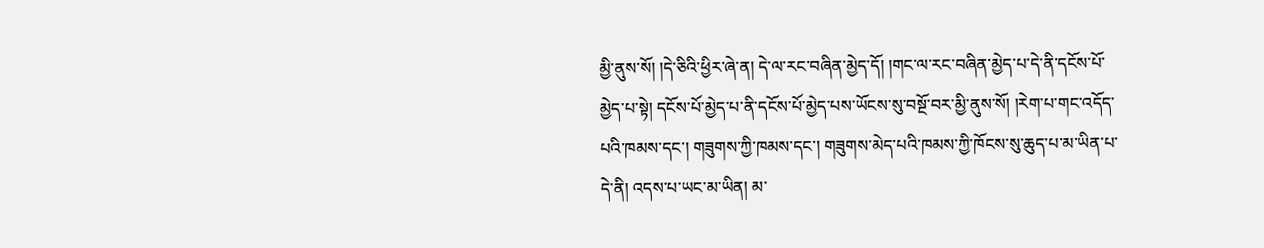མྱི་ནུས་སོ། །དེ་ཅིའི་ཕྱིར་ཞེ་ན། དེ་ལ་རང་བཞིན་མྱེད་དོ། །གང་ལ་རང་བཞིན་མྱེད་པ་དེ་ནི་དངོས་པོ་མྱེད་པ་སྟེ། དངོས་པོ་མྱེད་པ་ནི་དངོས་པོ་མྱེད་པས་ཡོངས་སུ་བསྔོ་བར་མྱི་ནུས་སོ། །རེག་པ་གང་འདོད་པའི་ཁམས་དང་། གཟུགས་ཀྱི་ཁམས་དང་། གཟུགས་མེད་པའི་ཁམས་ཀྱི་ཁོངས་སུ་ཆུད་པ་མ་ཡིན་པ་དེ་ནི། འདས་པ་ཡང་མ་ཡིན། མ་